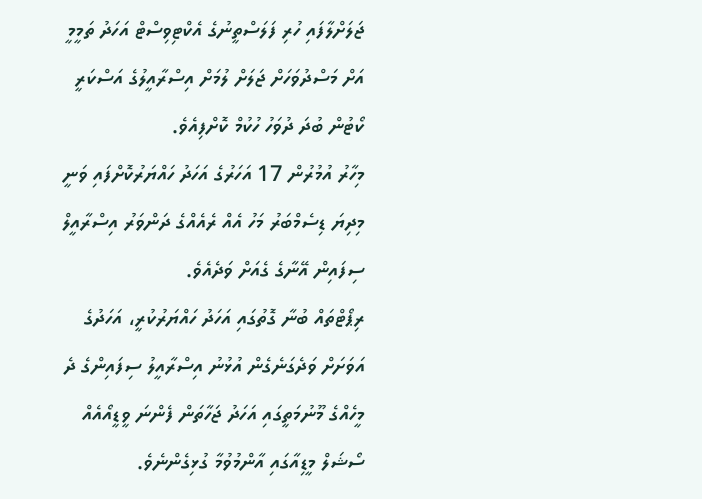ޖަލަށްލާފައި ހުރި ފަލަސްތީނުގެ އެކްޓިވިސްޓް އަހަދު ތަމީމީ އަށް މަސްދުވަހަށް ޖަލަށް ލުމަށް އިސްރާއީލުގެ އަސްކަރީ ކޯޓުން ބުދަ ދުވަހު ހުކުމް ކޮށްފިއެވެ.
މިހާރު އުމުރުން 17 އަހަރުގެ އަހަދު ހައްޔަރުކޮށްފައި ވަނީ މިދިޔަ ޑިސެމްބަރު މަހު އެއް ރެއެއްގެ ދަންވަރު އިސްރާއީލް ސިފައިން އޭނާގެ ގެއަށް ވަދެއެވެ.
ރިޕޯޓްތައް ބުނާ ގޮތުގައި އަހަދު ހައްޔަރުކުރީ، އަހަދުގެ އަވަށަށް ވަދެގަނެގެން އުޅުނު އިސްރާއީލު ސިފައިންގެ ދެ މީހެއްގެ މޫނުމަތީގައި އަހަދު ޖަހާތަން ފެންނަ ވީޑީއޯއެއް ސޯޝަލް މީޑިއާގައި އާންމުވުމާ ގުޅިގެންނެވެ.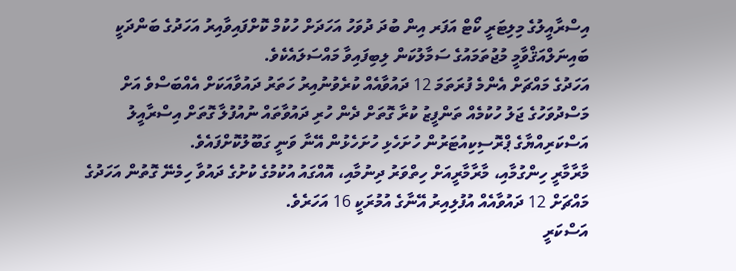އިސްރާއީލުގެ މިލިޓަރީ ކޯޓް އަފަރ އިން ބުދަ ދުވަހު އަހަދަށް ހުކުމް ކޮށްފައިވާއިރު އަހަދުގެ ބަންދަކީ ބައިނަލްއަޤްވާމީ މުޖުތަމައުގެ ސަމާލުކަން ލިބިފައިވާ މައްސަލައެކެވެ.
އަހަދުގެ މައްޗަށް އެންމެ ފުރަތަމަ 12 ދައުވާއެއް ކުރެވުނުއިރު ހަތަރު ދައުވާއަކަށް އެއްބަސްވެ އަށް މަސްދުވަހުގެ ޖަލު ހުކުމެއް ތަންފީޒު ކުރާ ގޮތަށް ދެން ހުރި ދައުވާތައް ނުއުފުލާ ގޮތަށް އިސްރާއީލު އަސްކަރިއްޔާގެ ޕްރޮސިކިއުޓަރުން ހުށަހެޅި ހުށަހެޅުން އޭނާ ވަނީ ގަބޫލުކޮށްފައެވެ.
މާރާމާރީ ހިންގުމާއި، މާރާމާރީއަށް ހިތްވަރު ދިނުމާއި، އޮއްގައު އުކުމުގެ ކުށުގެ ދައުވާ ހިމެނޭ ގޮތުން އަހަދުގެ މައްޗަށް 12 ދައުވާއެއް އުފުލިއިރު އޭނާގެ އުމުރަކީ 16 އަހަރެވެ.
އަސްކަރީ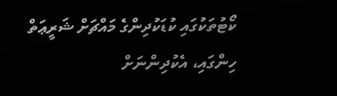ކޯޓުތަކުގައި ކުޑަކުދިންގެ މައްޗަށް ޝަރީޢަތް ހިންގައި، އެކުދިންނަށް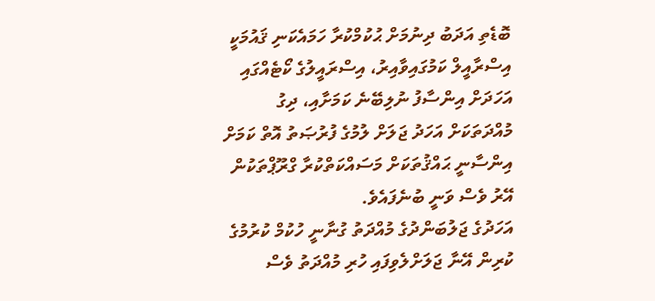ބޮޑެތި އަދަބު ދިނުމަށް ޙުކުމްކުރާ ހަމައެކަނި ޤައުމަކީ އިސްރާއީލް ކަމުގައިވާއިރު، އިސްރައީލުގެ ކޯޓެއްގައި އަހަދަށް އިންސާފު ނުލިބޭނެ ކަމަށާއި، ދިގު މުއްދަތަކަށް އަހަދު ޖަލަށް ލުމުގެ ފުރުޞަތު އޮތް ކަމަށް އިންސާނީ ޙައްޤުތަކަށް މަސައްކަތްކުރާ ގްރޫޕްތަކުން އޭރު ވެސް ވަނީ ބުނެފައެވެ.
އަހަދުގެ ޖަލުބަންދުގެ މުއްދަތު ގުނާނީ ހުކުމް ކުރުމުގެ ކުރިން އޭނާ ޖަލަށްލެވިފައި ހުރި މުއްދަތު ވެސް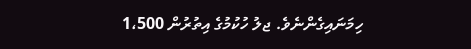ހިމަނައިގެންނެވެ. ޖލު ހުކުމުގެ އިތުރުން 1،500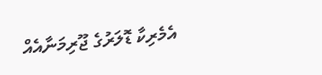އެމެރިކާ ޑޮލަރުގެ ޖޫރިމަނާއެއް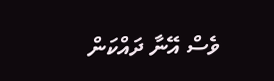ވެސް އޭނާ ދައްކަން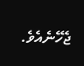ޖެހޭނެއެވެ.